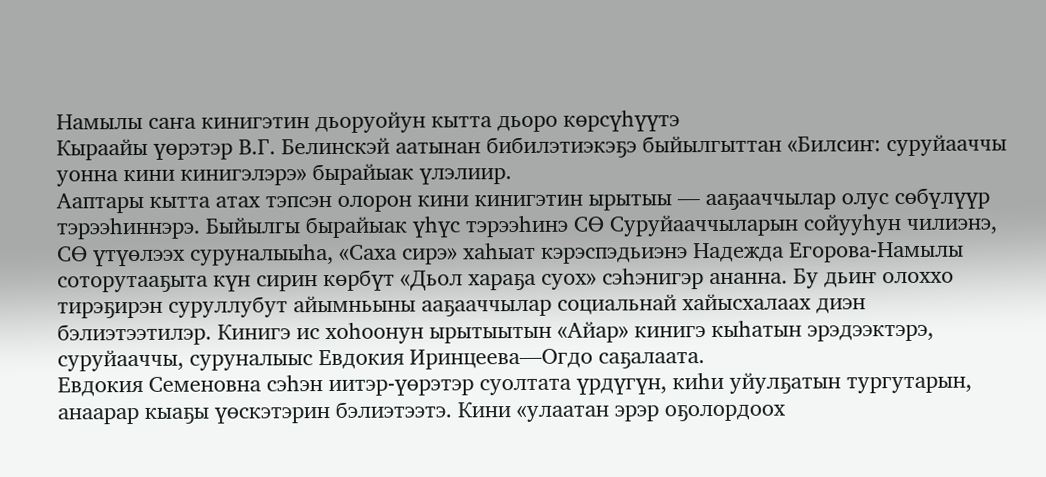Намылы саҥа кинигэтин дьоруойун кытта дьоро көрсүһүүтэ
Кыраайы үөрэтэр В.Г. Белинскэй аатынан бибилэтиэкэҕэ быйылгыттан «Билсиҥ: суруйааччы уонна кини кинигэлэрэ» бырайыак үлэлиир.
Ааптары кытта атах тэпсэн олорон кини кинигэтин ырытыы — ааҕааччылар олус сөбүлүүр тэрээһиннэрэ. Быйылгы бырайыак үһүс тэрээһинэ СӨ Суруйааччыларын сойууһун чилиэнэ, СӨ үтүөлээх суруналыыһа, «Саха сирэ» хаһыат кэрэспэдьиэнэ Надежда Егорова-Намылы соторутааҕыта күн сирин көрбүт «Дьол хараҕа суох» сэһэнигэр ананна. Бу дьиҥ олоххо тирэҕирэн суруллубут айымньыны ааҕааччылар социальнай хайысхалаах диэн бэлиэтээтилэр. Кинигэ ис хоһоонун ырытыытын «Айар» кинигэ кыһатын эрэдээктэрэ, суруйааччы, суруналыыс Евдокия Иринцеева—Огдо саҕалаата.
Евдокия Семеновна сэһэн иитэр-үөрэтэр суолтата үрдүгүн, киһи уйулҕатын тургутарын, анаарар кыаҕы үөскэтэрин бэлиэтээтэ. Кини «улаатан эрэр оҕолордоох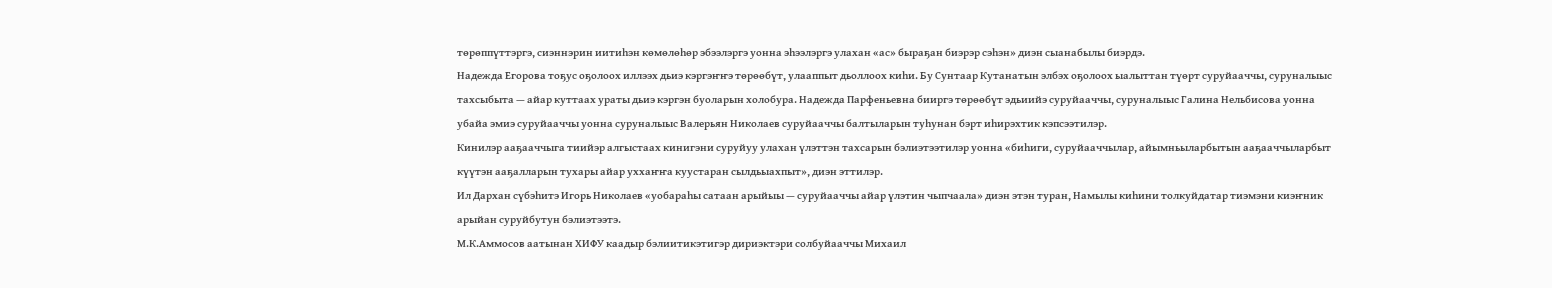төрөппүттэргэ, сиэннэрин иитиһэн көмөлөһөр эбээлэргэ уонна эһээлэргэ улахан «ас» быраҕан биэрэр сэһэн» диэн сыанабылы биэрдэ.
Надежда Егорова тоҕус оҕолоох иллээх дьиэ кэргэҥҥэ төрөөбүт, улааппыт дьоллоох киһи. Бу Сунтаар Кутанатын элбэх оҕолоох ыалыттан түөрт суруйааччы, суруналыыс тахсыбыта — айар куттаах ураты дьиэ кэргэн буоларын холобура. Надежда Парфеньевна бииргэ төрөөбүт эдьиийэ суруйааччы, суруналыыс Галина Нельбисова уонна убайа эмиэ суруйааччы уонна суруналыыс Валерьян Николаев суруйааччы балтыларын туһунан бэрт иһирэхтик кэпсээтилэр.
Кинилэр ааҕааччыга тиийэр алгыстаах кинигэни суруйуу улахан үлэттэн тахсарын бэлиэтээтилэр уонна «биһиги, суруйааччылар, айымньыларбытын ааҕааччыларбыт күүтэн ааҕалларын тухары айар уххаҥҥа куустаран сылдьыахпыт», диэн эттилэр.
Ил Дархан сүбэһитэ Игорь Николаев «уобараһы сатаан арыйыы — суруйааччы айар үлэтин чыпчаала» диэн этэн туран, Намылы киһини толкуйдатар тиэмэни киэҥник арыйан суруйбутун бэлиэтээтэ.
М.К.Аммосов аатынан ХИФУ каадыр бэлиитикэтигэр дириэктэри солбуйааччы Михаил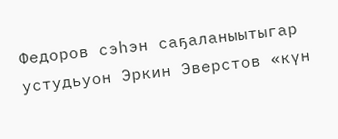Федоров сэһэн саҕаланыытыгар устудьуон Эркин Эверстов «күн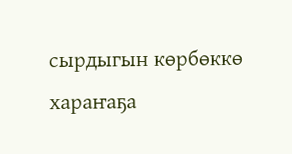сырдыгын көрбөккө хараҥаҕа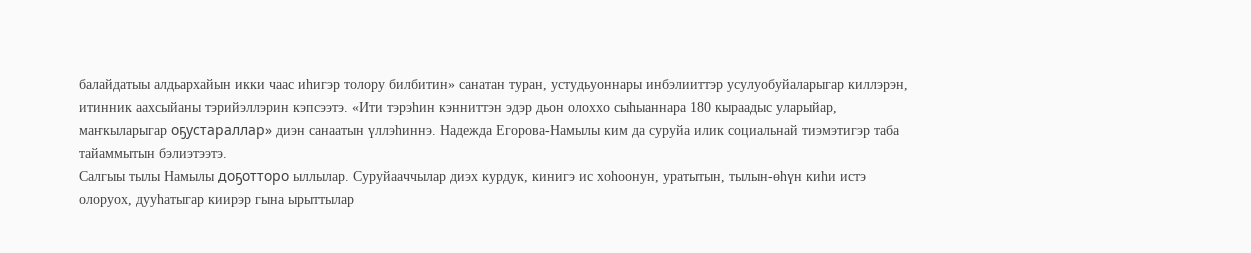балайдатыы алдьархайын икки чаас иһигэр толору билбитин» санатан туран, устудьуоннары инбэлииттэр усулуобуйаларыгар киллэрэн, итинник аахсыйаны тэрийэллэрин кэпсээтэ. «Ити тэрэһин кэнниттэн эдэр дьон олоххо сыһыаннара 180 кыраадыс уларыйар, маҥкыларыгар оҕустараллар» диэн санаатын үллэһиннэ. Надежда Егорова-Намылы ким да суруйа илик социальнай тиэмэтигэр таба тайаммытын бэлиэтээтэ.
Салгыы тылы Намылы доҕотторо ыллылар. Суруйааччылар диэх курдук, кинигэ ис хоһоонун, уратытын, тылын-өһүн киһи истэ олоруох, дууһатыгар киирэр гына ырыттылар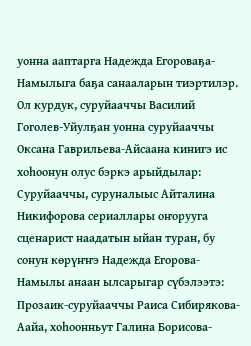уонна ааптарга Надежда Егороваҕа-Намылыга баҕа санааларын тиэртилэр. Ол курдук, суруйааччы Василий Гоголев-Уйулҕан уонна суруйааччы Оксана Гаврильева-Айсаана кинигэ ис хоһоонун олус бэркэ арыйдылар:
Суруйааччы, суруналыыс Айталина Никифорова сериаллары оҥорууга сценарист наадатын ыйан туран, бу сонун көрүҥҥэ Надежда Егорова-Намылы анаан ылсарыгар сүбэлээтэ:
Прозаик-суруйааччы Раиса Сибирякова-Аайа, хоһоонньут Галина Борисова-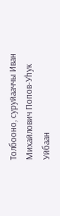Толбооно, суруйааччы Иван Михайлович Попов-Уһук Уйбаан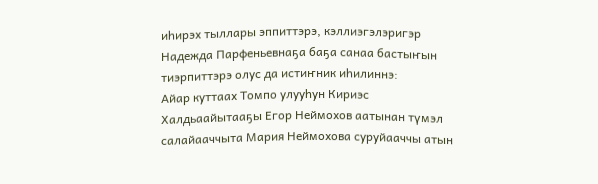иһирэх тыллары эппиттэрэ, кэллиэгэлэригэр Надежда Парфеньевнаҕа баҕа санаа бастыҥын тиэрпиттэрэ олус да истиҥник иһилиннэ:
Айар куттаах Томпо улууһун Кириэс Халдьаайытааҕы Егор Неймохов аатынан түмэл салайааччыта Мария Неймохова суруйааччы атын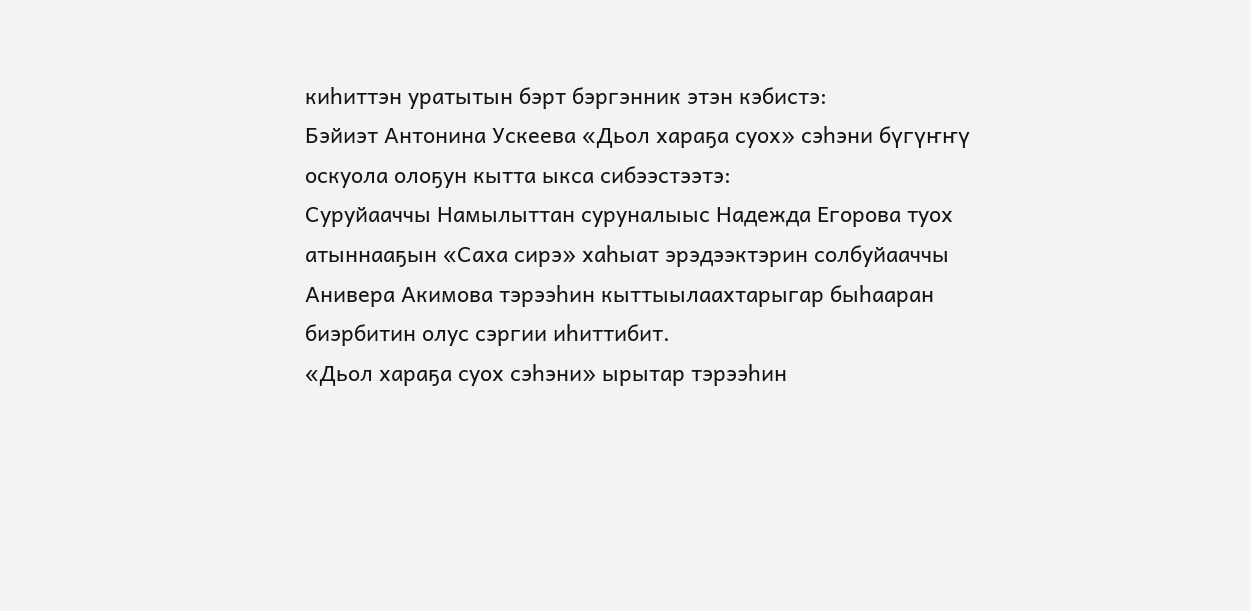киһиттэн уратытын бэрт бэргэнник этэн кэбистэ:
Бэйиэт Антонина Ускеева «Дьол хараҕа суох» сэһэни бүгүҥҥү оскуола олоҕун кытта ыкса сибээстээтэ:
Суруйааччы Намылыттан суруналыыс Надежда Егорова туох атыннааҕын «Саха сирэ» хаһыат эрэдээктэрин солбуйааччы Анивера Акимова тэрээһин кыттыылаахтарыгар быһааран биэрбитин олус сэргии иһиттибит.
«Дьол хараҕа суох сэһэни» ырытар тэрээһин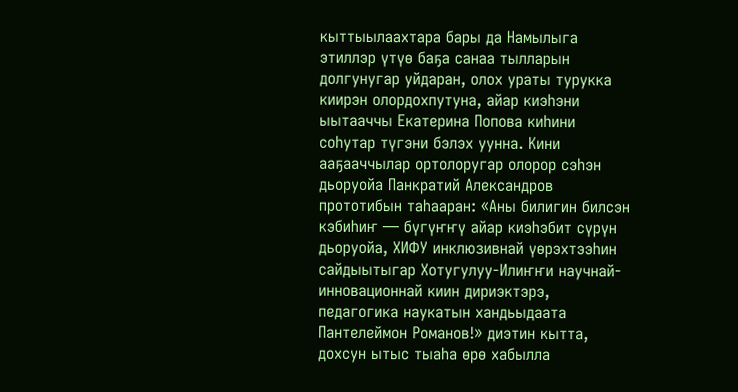кыттыылаахтара бары да Намылыга этиллэр үтүө баҕа санаа тылларын долгунугар уйдаран, олох ураты турукка киирэн олордохпутуна, айар киэһэни ыытааччы Екатерина Попова киһини соһутар түгэни бэлэх уунна. Кини ааҕааччылар ортолоругар олорор сэһэн дьоруойа Панкратий Александров прототибын таһааран: «Аны билигин билсэн кэбиһиҥ — бүгүҥҥү айар киэһэбит сүрүн дьоруойа, ХИФУ инклюзивнай үөрэхтээһин сайдыытыгар Хотугулуу-Илиҥҥи научнай-инновационнай киин дириэктэрэ, педагогика наукатын хандьыдаата Пантелеймон Романов!» диэтин кытта, дохсун ытыс тыаһа өрө хабылла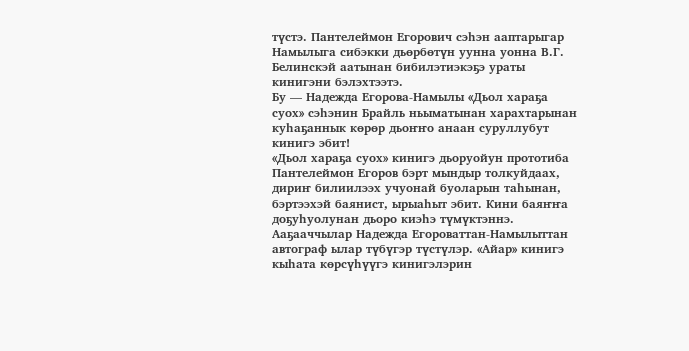түстэ. Пантелеймон Егорович сэһэн ааптарыгар Намылыга сибэкки дьөрбөтүн уунна уонна В.Г. Белинскэй аатынан бибилэтиэкэҕэ ураты кинигэни бэлэхтээтэ.
Бу — Надежда Егорова-Намылы «Дьол хараҕа суох» сэһэнин Брайль ньыматынан харахтарынан куһаҕаннык көрөр дьоҥҥо анаан суруллубут кинигэ эбит!
«Дьол хараҕа суох» кинигэ дьоруойун прототиба Пантелеймон Егоров бэрт мындыр толкуйдаах, дириҥ билиилээх учуонай буоларын таһынан, бэртээхэй баянист, ырыаһыт эбит. Кини баяҥҥа доҕуһуолунан дьоро киэһэ түмүктэннэ. Ааҕааччылар Надежда Егороваттан-Намылыттан автограф ылар түбүгэр түстүлэр. «Айар» кинигэ кыһата көрсүһүүгэ кинигэлэрин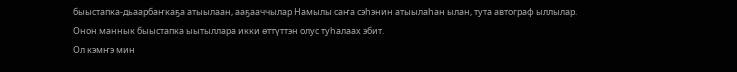быыстапка-дьаарбаҥкаҕа атыылаан, ааҕааччылар Намылы саҥа сэһэнин атыылаһан ылан, тута автограф ыллылар. Онон маннык быыстапка ыытыллара икки өттүттэн олус туһалаах эбит.
Ол кэмҥэ мин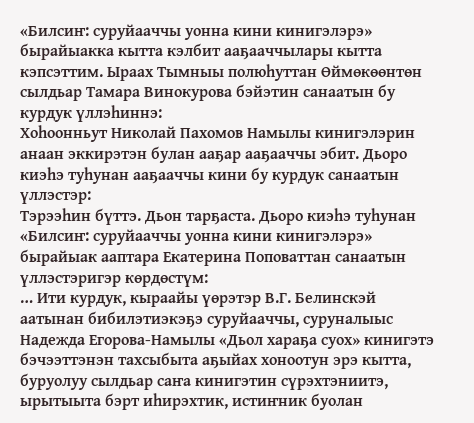«Билсиҥ: суруйааччы уонна кини кинигэлэрэ» бырайыакка кытта кэлбит ааҕааччылары кытта кэпсэттим. Ыраах Тымныы полюһуттан Өймөкөөнтөн сылдьар Тамара Винокурова бэйэтин санаатын бу курдук үллэһиннэ:
Хоһоонньут Николай Пахомов Намылы кинигэлэрин анаан эккирэтэн булан ааҕар ааҕааччы эбит. Дьоро киэһэ туһунан ааҕааччы кини бу курдук санаатын үллэстэр:
Тэрээһин бүттэ. Дьон тарҕаста. Дьоро киэһэ туһунан «Билсиҥ: суруйааччы уонна кини кинигэлэрэ» бырайыак ааптара Екатерина Поповаттан санаатын үллэстэригэр көрдөстүм:
… Ити курдук, кыраайы үөрэтэр В.Г. Белинскэй аатынан бибилэтиэкэҕэ суруйааччы, суруналыыс Надежда Егорова-Намылы «Дьол хараҕа суох» кинигэтэ бэчээттэнэн тахсыбыта аҕыйах хоноотун эрэ кытта, буруолуу сылдьар саҥа кинигэтин сүрэхтэниитэ, ырытыыта бэрт иһирэхтик, истиҥник буолан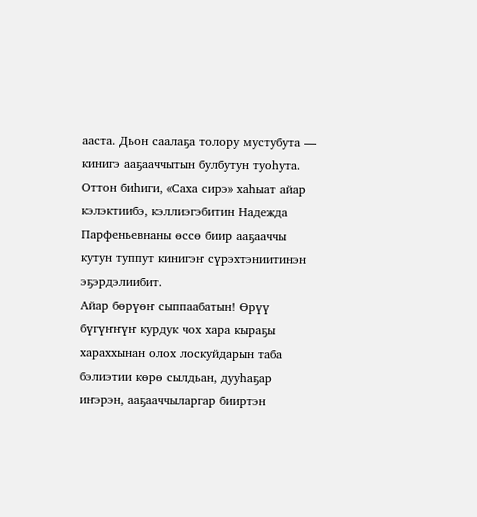ааста. Дьон саалаҕа толору мустубута — кинигэ ааҕааччытын булбутун туоһута.
Оттон биһиги, «Саха сирэ» хаһыат айар кэлэктиибэ, кэллиэгэбитин Надежда Парфеньевнаны өссө биир ааҕааччы кутун туппут кинигэҥ сүрэхтэниитинэн эҕэрдэлиибит.
Айар бөрүөҥ сыппаабатын! Өрүү бүгүҥҥүҥ курдук чох хара кыраҕы хараххынан олох лоскуйдарын таба бэлиэтии көрө сылдьан, дууһаҕар иҥэрэн, ааҕааччыларгар бииртэн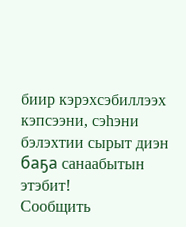биир кэрэхсэбиллээх кэпсээни, сэһэни бэлэхтии сырыт диэн баҕа санаабытын этэбит!
Сообщить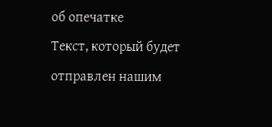об опечатке
Текст, который будет отправлен нашим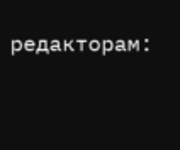редакторам: